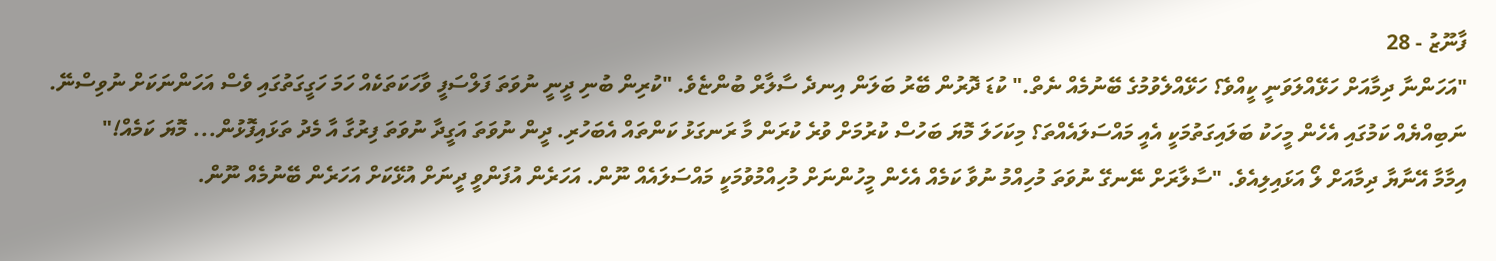ފާނޫޒު - 28
"އަހަންނާ ދިމާއަށް ހަޅޭއްލަވަނީ ކީއްވެ؟ ހަޅޭއްލެވުމުގެ ބޭނުމެއް ނެތް." ކުޑަ ދޮރުން ބޭރު ބަލަން އިނދެ ސާލާރް ބުންޏެވެ. "ކުރިން ބުނި ދީނީ ނުވަތަ ފަލްސަފީ ވާހަކަތަކެއް ހަމަ ހަގީގަތުގައި ވެސް އަހަންނަކަށް ނުވިސްނޭ. ނަބިއްޔެއް ކަމުގައި އެހެން މީހަކު ބަލައިގަތުމަކީ އެއީ މައްސަލައެއްތަ؟ މިކަހަލަ މޮޔަ ބަހުސް ކުރުމަށް ވުރެ ކުރަން މާ ރަނގަޅު ކަންތައް އެބަހުރި. ދީން ނުވަތަ އަގީދާ ނުވަތަ ފިރުގާ އާ މެދު ތަޅައިފޮޅުން... މޮޔަ ކަމެއް!"
އިމާމާ އޭނާޔާ ދިމާއަށް ލޯ އަޅައިލިއެވެ. "ސާލާރަށް ނޭނގޭ ނުވަތަ މުހިއްމު ނުވާ ކަމެއް އެހެން މީހުންނަށް މުހިއްމުވުމަކީ މައްސަލައެއް ނޫން. އަހަރެން އުފަންވީ ދީނަށް އުޅޭކަށް އަހަރެން ބޭނުމެއް ނޫން.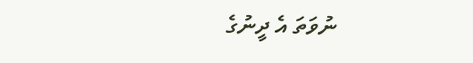ނުވަތަ އެ ދީނުގެ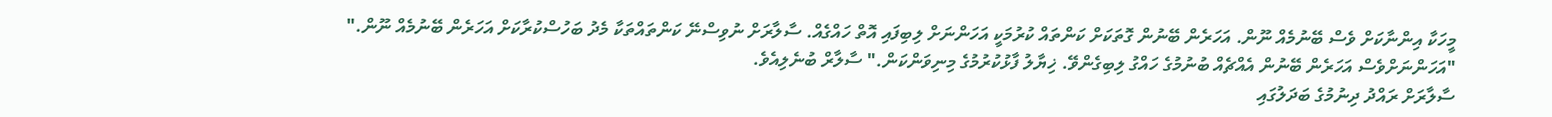މީހަކާ އިންނާކަށް ވެސް ބޭނުމެއް ނޫން. އަހަރެން ބޭނުން ގޮތަކަށް ކަންތައް ކުރުމަކީ އަހަންނަށް ލިބިފައި އޮތް ހައްގެއް. ސާލާރަށް ނުވިސްނޭ ކަންތައްތަކާ މެދު ބަހުސްކުރާކަށް އަހަރެން ބޭނުމެއް ނޫން."
"އަހަންނަށްވެސް އަހަރެން ބޭނުން އެއްޗެއް ބުނުމުގެ ހައްގު ލިބިގެންވޭ. ޚިޔާލު ފާޅުކުރުމުގެ މިނިވަންކަން." ސާލާރް ބުނެލިއެވެ.
ސާލާރަށް ރައްދު ދިނުމުގެ ބަދަލުގައި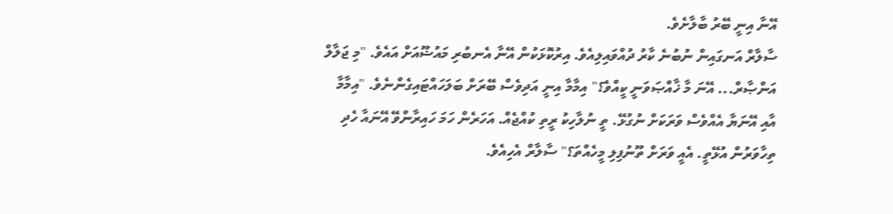އޭނާ އިނީ ބޭރު ބާލާށެވެ.
ސާލާރް އަނގައިން ނުބުނެ ކާރު ދުއްވައިލިއެވެ. އިރުކޮޅަކުން އޭނާ އެނބުރި މައުޟޫއަށް އައެވެ. "މި ޖަލާލް އަންޞާރް... އޭނަ މާ ޚާއްޞަވަނީ ކީއްވެ؟" އިމާމާ އިނީ އަދިވެސް ބޭރަށް ބަލަހައްޓައިގެންނެވެ. "އިމާމާ އާއި އޭނަޔާ އެއްވެސް ވަރަކަށް ނުގުޅޭ. ތީ ނުލާހިކު ރީތި ކުއްޖެއް. އަހަރެން ހަމަ ހައިރާންވޭ އޭނައާ ހެދި ތިހާވަރުން އުޅޭތީ. އެއީ ވަރަށް ތޫނުފިލި މީހެއްތަ؟" ސާލާރް އެހިއެވެ.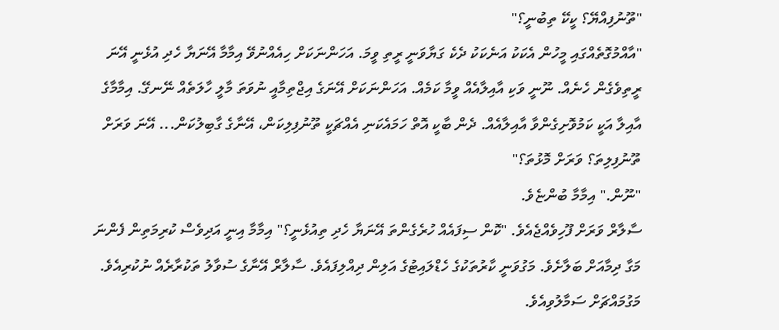"ތޫނުފިއްޔޭ؟ ކީކޭ ތިބުނީ؟"
"އާއްމުގޮތެއްގައި މީހުން އެކަކު އަނެކަކު ދެކެ ގަޔާވަނީ ރީތި ވީމަ. އަހަންނަކަށް ހިއެއްނުވޭ އިމާމާ އޭނަޔާ ހެދި އުޅެނީ އޭނަ ރީތިވެގެން ހެނެއް. ނޫނީ ވަކި އާއިލާއެއް ވީމާ ކަމެއް. އަހަންނަކަށް އޭނަގެ އިޖްތިމާއީ ނުވަތަ މާލީ ހާލަތެއް ނޭނގޭ. އިމާމާގެ އާއިލާ އަކީ ކަމުވޮށިގެންވާ އާއިލާއެއް. ދެން ބާކީ އޮތް ހަމައެކަނި އެއްޗަކީ ތޫނުފިލިކަން، އޭނާގެ ގާބިލުކަން... އޭނަ ވަރަށް ތޫނުފިލިތަ؟ ވަރަށް މޮޅުތަ؟"
"ނޫން." އިމާމާ ބުންޏެވެ.
ސާލާރް ވަރަށް ފޫހިވެއްޖެއެވެ. "ކޮން ސިފައެއް ހުރެގެންތަ އޭނަޔާ ހެދި ތިއުޅެނީ؟" އިމާމާ އިނީ އަދިވެސް ކުރިމަތިން ފެންނަ މަގާ ދިމާއަށް ބަލާށެވެ. މަގުވަނީ ކާރުތަކުގެ ހެޑްލައިޓުގެ އަލިން ދިއްލިފައެވެ. ސާލާރް އޭނާގެ ސުވާލު ތަކުރާރެއް ނުކުރިއެވެ. މަގުމައްޗަށް ސަމާލުވިއެވެ.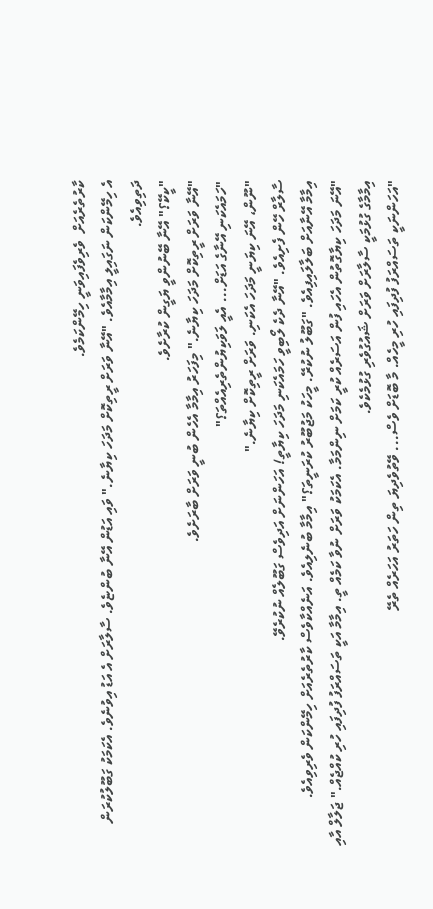ކާރުތެރެއަށް  ވެރިވެފައިވަނީ ހިމޭންކަމެވެ.
އެ ހިމޭންކަން ނަގައިލީ އިމާމާއެވެ. "އޭނާ ވަރަށް ރީތިކޮށް މަދަހަ ކިޔާނެ." ވައި އަޑުން އޭނާ ބުންޏެވެ. ސާލާރަށް އެ އަޑު އިވުނެވެ. އެކަމަކު ގަބޫލުކުރަން ދަތިވިއެވެ.
"ކީކޭ؟" އޭނާ ބޭނުންވީ ޔަގީން ކުރާށެވެ.
"އޭނާ ވަރަށް ރީތިކޮށް މަދަހަ ކިޔާނެ." މިފަހަރު އިމާމާ އެހެން ބުނީ ވަރަށް ބާރަށެވެ.
"ހަމައެކަނި އޭނާގެ އަޑަށް... އެއީ ލަވަކިޔުންތެރިއެއްތަ؟"
"ނޫން، އޭނަ ކިޔަނީ މަދަހަ އެކަނި. ވަރަށް ރީތިކޮށް ކިޔާނެ."
ސާލާރް ހޭން ފެށިއެވެ. "އޭނާ ދެކެ ލޯބިވީ ހަމައެކަނި މަދަހަ ކިޔާތީ! އަހަންނަށް އަދިވެސް ގަބޫލެއް ނުކުރެވޭ.
އިމާމާ އޭނާއަށް ބަލާލައިފިއެވެ. "ގަބޫލު ނުކުރޭ. މީހަކު މަޖުބޫރު ކުރަނީތަ؟" އިމާމާ ބުނެލިއެވެ. އަނެއްކާވެސް ކާރުތެރެއަށް ހިމޭންކަން ވެރިވިއެވެ.
"އޭނަ މަދަހަ ކިޔާގޮތުން އެހައި ފުން އަސަރެއް ކުރީ ކަމަށް ނިންމަމާ. އެކަމަކު ވަރަށް ނުވާ ކަމެއް ތީ. އިމާމާ އަކީ ތަސައްރަފު ފުދިފައި ހުރި ކުއްޖެއް." ޖަލާލް އާއި އިމާމާގެ ގުޅުމަކީ ސާލާރަށް ވަރަށް ޝައުގުވެރި ގުޅުމެކެވެ.
"އަހަންނަކީ ތަސައްރަފު ފުދިފައި ހުރި މީހެއް. މާ ބޮޑަށް ވެސް... ވޭތުވެދިޔަ ތިން ހަތަރު އަހަރެއް ތެރޭ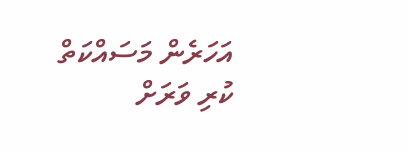އަހަރެން މަސައްކަތް ކުރި ވަރަށް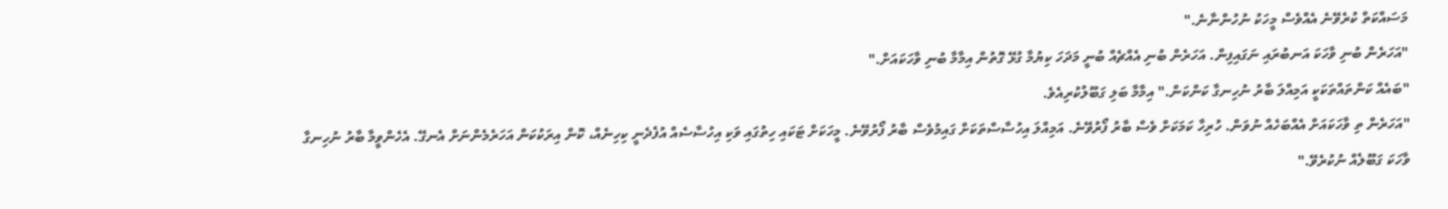މަސައްކަތް ކުރެވޭނެ އެއްވެސް މީހަކު ނުހުންނާނެ."
"އަހަރެން ބުނި ވާހަކަ އަނބުރައި ނަގައިފިން. އަހަރެން ބުނި އެއްޗެއް ބުނީ މަދަހަ ކިޔުމާ ގުޅޭ ގޮތުން އިމާމާ ބުނި ވާހަކައަށް."
"ބައެއް ކަންތައްތަކަކީ އަމިއްލަ ބާރު ނުހިނގާ ކަންކަން." އިމާމާ ބަލި ގަބޫލުކުރިއެވެ.
"އަހަރެން ތި ވާހަކައަށް އެއްބަހެއް ނުވަން. ހުރިހާ ކަމަކަށް ވެސް ބާރު ފޯރުވޭނެ. އަމިއްލަ އިހުސާސްތަކަށް ގައިމުވެސް ބާރު ފޯރުވޭނެ. މީހަކަށް ޓަކައި ހިތުގައި ވަކި އިހުސާސެއް އުފެދެނީ ކިހިނެއް، ކޮން އިރަކުކަން އަހަރެމެންނަށް އެނގޭ. އެހެންވީމާ ބާރު ނުހިނގާ ވާހަކަ ގަބޫލެއް ނުކުރެވޭ."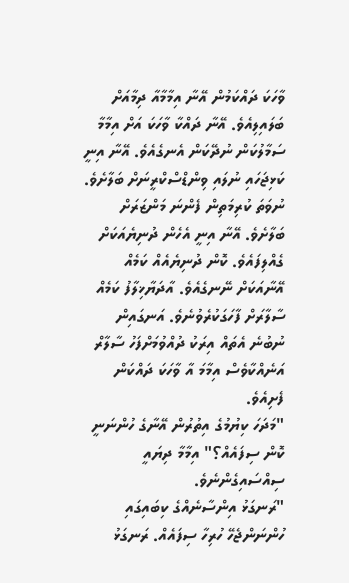ވާހަކަ ދައްކަމުން އޭނާ އިމާމާއާ ދިމާއަށް ބަލައިލިއެވެ. އޭނާ ދައްކާ ވާހަކަ އަށް އިމާމާ ސަމާލުކަން ނުދޭކަން އެނގެއެވެ. އޭނާ އިނީ ކަޅިޖަހައި ނުލައި ވިންޑްސްކްރީނަށް ބަލާށެވެ. ނުވަތަ ކުރިމަތިން ފެންނަ މަންޒަރަށް ބަލާށެވެ. އޭނާ އިނީ އެހެން ދުނިޔެއަކަށް ގެއްލިފައެވެ. ކޮން ދުނިޔެއެއް ކަމެއް އޭނާއަކަށް ނޭނގެއެވެ. އާދަޔާޚިލާފު ކަމެއް ސާލާރަށް ފާހަގަކުރެވުނެވެ. އަނގައިން ނުބުނެ އެތައް އިރަކު ދުއްވުމަށްފަހު ސާލާރް އަނެއްކާވެސް އިމާމަ އާ ވާހަކަ ދައްކަން ފެށިއެވެ.
"މަދަހަ ކިޔުމުގެ އިތުރުން އޭނާގެ ހުންނަނީ ކޮން ސިފައެއް؟" އިމާމާ ދިޔައީ ސިއްސައިގެންނެވެ.
"ރަނގަޅު އިންސާނެއްގެ ކިބައިގައި ހުންނަންޖެހޭ ހުރިހާ ސިފައެއް. ރަނގަޅު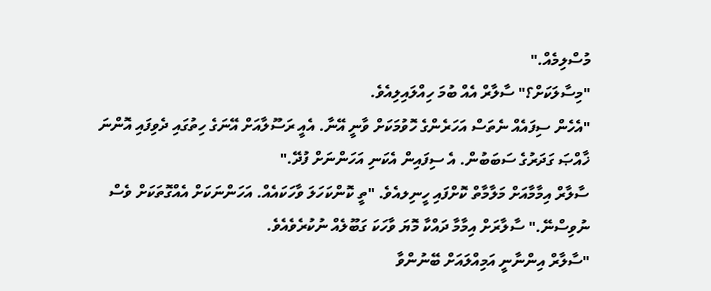މުސްލިމެއް."
"މިސާލަކަށް؟" ސާލާރް އެއް ބުމަ ހިއްލައިލިއެވެ.
"އެހެން ސިފައެއް ނެތަސް އަހަރެންގެ ހޮވުމަކަށް ވާނީ އޭނާ. އެއީ ރަސޫލާއަށް އޭނަގެ ހިތުގައި ދެވިފައި އޮންނަ ޚާއްޞަ ގަދަރުގެ ސަބަބުން. އެ ސިފައިން އެކަނި އަހަންނަށް ފުދޭ."
ސާލާރް އިމާމާއަށް މަލާމާތް ކޮށްފައި ހީނިލއެވެ. "ތީ ކޮންކަހަލަ ވާހަކައެއް. އަހަންނަކަށް އެއްގޮތަކަށް ވެސް ނުވިސްނޭ." ސާލާރަށް އިމާމާ ދައްކާ މޮޔަ ވާހަކަ ގަބޫލެއް ނުކުރެވެއެވެ.
"ސާލާރް އިންނާނީ އަމިއްލައަށް ބޭނުންވާ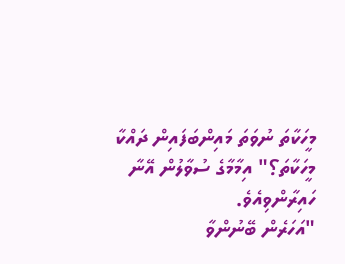މީހަކާތަ ނުވަތަ މައިންބަފައިން ދައްކާ މީހަކާތަ؟" އިމާމާގެ ސުވާލުން އޭނާ ހައިރާންވިއެވެ.
"އަހަރެން ބޭނުންވާ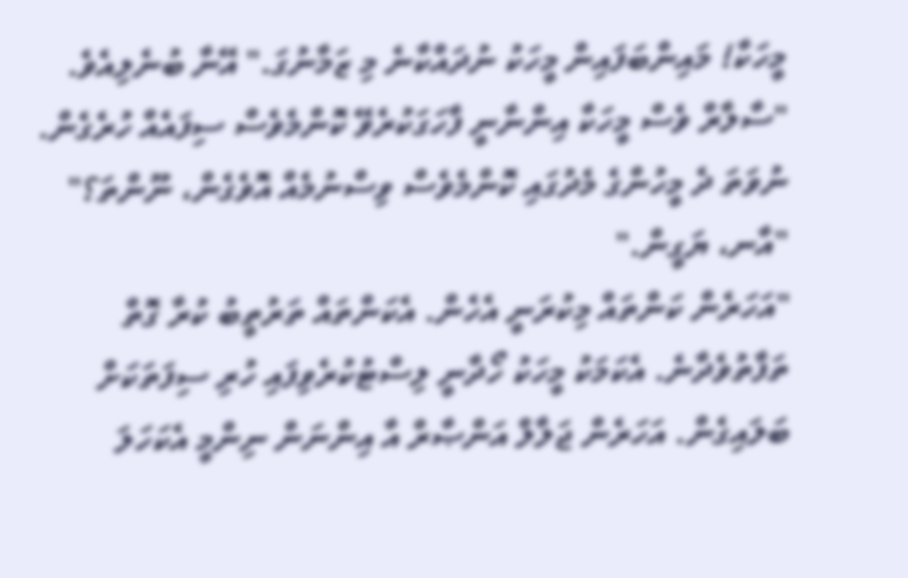މީހަކާ! މައިންބަފައިން މީހަކު ނުދައްކާނެ މި ޒަމާނުގަ." އޭނާ ބުނެލިއެވެ.
"ސާލާރް ވެސް މީހަކާ އިންނާނީ ފާހަގަކުރެވޭ ކޮންމެވެސް ސިފައެއް ހުރެގެން. ނުވަތަ ދެ މީހުންގެ މެދުގައި ކޮންމެވެސް ވިސްނުމެއް އޮވެގެން، ނޫންތަ؟"
"އާނ، ޔަގީން."
"އަހަރެން ކަންތައް މިކުރަނީ އެހެން. އެކަންތައް ތަރުތީބު ކުރާ ގޮތް ތަފާތުވެދާނެ. އެކަމަކު މީހަކު ހޯދާނީ ލިސްޓުކުރެވިފައި ހުރި ސިފަތަކަށް ބަލައިގެން. އަހަރެން ޖަލާލް އަންޞާރް އާ އިންނަން ނިންމީ އެކަހަލަ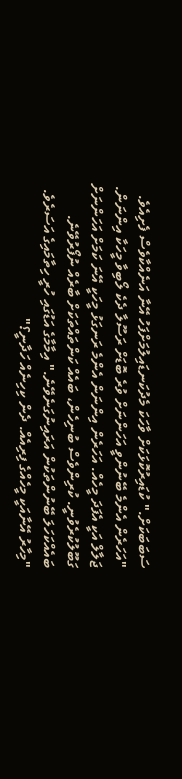ސަބަބަކަށް." ކުޑައިރުކޮޅަކަށް ވާހަކަ މެދުކަނޑައިލުމަށްފަހު އޭނާ އަނެއްކާވެސް ފެށިއެވެ. "އަހަރެން އެންމެ ބޭނުންވީ އަހަންނަށް ވުރެ ބޮޑަށް ރަސޫލާ ދެކެ ލޯބިވާ މީހަކާ އިންނަން. ޖަލާލް އަކީ އެފަދަ މީހެއް. އަހަރެން އިންނަން އެންމެ ރަނގަޅު މީހަކީ އޭނަ ކަމަށް އަހަންނަށް ގަބޫލުކުރެވުނީ. ކުރިންވެސް ބުނިހެން، ބައެއް ކަންތައްތަކަށް ބާރެއް ނުފޯރުވޭނެ. ބައެއްކަހަލަ ބޭނުންތަކުން އަރައިނުގަނެވޭނެ." އިމާމާގެ އަޑުގައި ހުރީ ހިތާމައިގެ އަސަރެވެ.
"މިހާރު އޭނާއަކީ މީހެއްގެ ފިރިއެއް. ދެން ކިހިނެއް ހަދާނީ؟"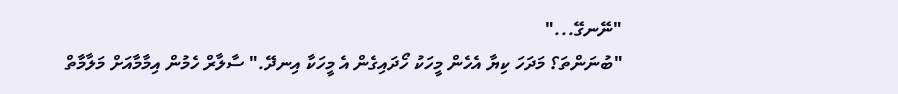"ނޭނގޭ..."
"ބުނަންތަ؟ މަދަހަ ކިޔާ އެހެން މީހަކު ހޯދައިގެން އެ މީހަކާ އިނދޭ." ސާލާރް ހެމުން އިމާމާއަށް މަލާމާތް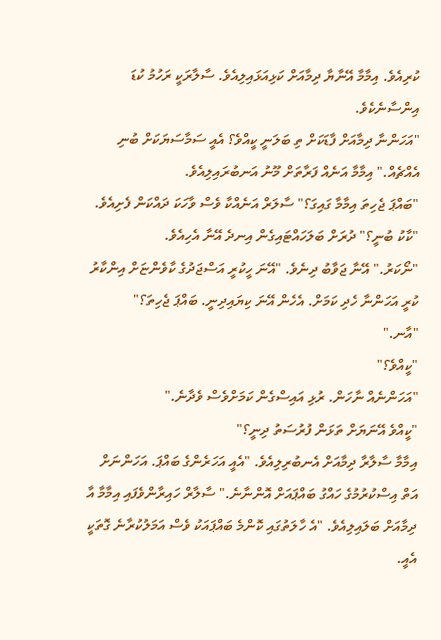ކުރިއެވެ. އިމާމާ އޭނާޔާ ދިމާއަށް ކަޅިއަޅައިލިއެވެ. ސާލާރަކީ ރަހުމު ކުޑަ އިންސާނެކެވެ.
"އަހަންނާ ދިމާއަށް ފާޑަކަށް ތި ބަލަނީ ކީއްވެ؟ އެއީ ސަމާސަޔަކަށް ބުނި އެއްޗެއް." އިމާމާ އަނެއް ފަރާތަށް މޫނު އަނބުރައިލިއެވެ.
"ބައްޕަ ޖެހިތަ އިމާމާ ގައިގަ؟" ސާލަރް އަނެއްކާ ވެސް ވާހަކަ ދައްކަން ފެށިއެވެ.
"ކާކު ބުނީ؟" ދުރަށް ބަލަހައްޓައިގެން އިނދެ އޭނާ އެހިއެވެ.
"ނޯކަރު." އޭނާ ޖަވާބު ދިނެވެ. "އޭނަ ހީކުރީ އަސްޖަދުގެ ކާވެންޏަށް އިންކާރު ކުރީ އަހަންނާ ހެދި ކަމަށް. އެހެން އޭނަ ކިޔައިދިނީ. ބައްޕަ ޖެހިތަ؟"
"އާނ."
"ކީއްވެ؟"
"އަހަންނެއް ނާހަން. ރުޅި އައިސްގެން ކަމަށްވެސް ވެދާނެ."
"ކީއްވެ އޭނަޔަށް ތަޅަން ފުރުސަތު ދިނީ؟"
އިމާމާ ސާލާރާ ދިމާއަށް އެނބުރިލިއެވެ. "އެއީ އަހަރެންގެ ބައްޕަ. އަހަންނަށް އަތް އިސްކުރުމުގެ ހައްގު ބައްޕައަށް އޮންނާނެ." ސާލާރް ހައިރާންވެފައި އިމާމާ އާ ދިމާއަށް ބަލައިލިއެވެ. "އެ ހާލަތުގައި ކޮންމެ ބައްޕައަކު ވެސް އަމަލުކުރާނެ ގޮތަކީ އެއީ.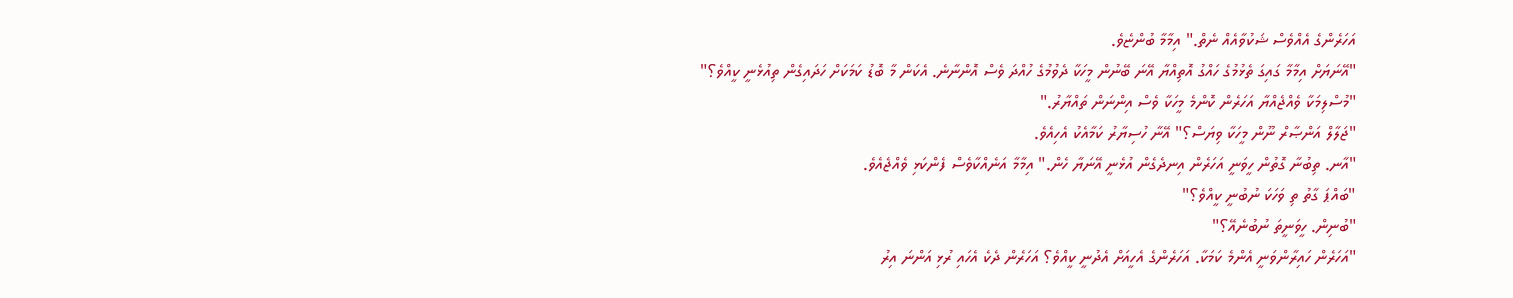އަހަރެންގެ އެއްވެސް ޝަކުވާއެއް ނެތް." އިމާމާ ބުންޏެވެ.
"އޭނަޔަށް އިމާމާ ގައިގަ ތެޅުމުގެ ހައްގު އޮތިއްޔާ އޭނަ ބޭނުން މީހަކާ ދެވުމުގެ ހުއްދަ ވެސް އޮންނާނެ. އެކަން މާ ބޮޑު ކަމަކަށް ހަދައިގެން ތިއުޅެނީ ކީއްވެ؟"
"މުސްލިމަކާ ވެއްޖެއްޔާ އަހަރެން ކޮންމެ މީހަކާ ވެސް އިންނަން ތައްޔާރު."
"ޖަލާލް އަންޞާރް ނޫން މީހަކާ ވިޔަސް؟" އޭނާ ހުސިޔާރު ކަމާއެކު އެހިއެވެ.
"އާނ. ތިބުނާ ގޮތުން ހީވަނީ އަހަރެން އިނދެގެން އުޅެނީ އޭނަޔާ ހެން." އިމާމާ އަނެއްކާވެސް ފެންކަޅި ވެއްޖެއެވެ.
"ބައްޕަ ގާތު ތި ވަހަކަ ނުބުނީ ކީއްވެ؟"
"ބުނިން. ހީވަނީތަ ނުބުނެއޭ؟"
"އަހަރެން ހައިރާންވަނީ އެންމެ ކަމަކާ. އަހަރެންގެ އެހީއަށް އެދުނީ ކީއްވެ؟ އަހަރެން ދެކެ އެހައި ރުޅި އަންނަ އިރު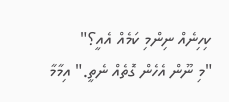ކިހިނެއް ނިންމި ކަމެއް އެއީ؟"
"މި ނޫން އެހެން ގޮތެއް ނެތީ." އިމާމާ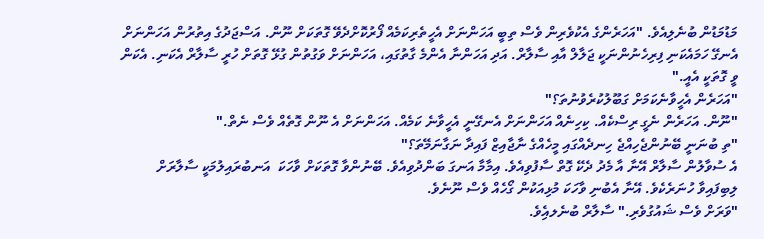މަޑުމަޑުން ބުނެލިއެވެ. "އަހަރެންގެ އެކުވެރިން ވެސް ތިބީ އަހަންނަށް އެހީތެރިކަމެއް ފޯރުކޮށްދެވޭ ގޮތަކަށް ނޫން. އަސްޖަދުގެ އިތުރުން އަހަންނަށް އެނގޭ ހަމައެކަނި ފިރިހެނުންނަކީ ޖަލާލް އާއި ސާލާރް. އަދި އަހަންނާ އެންމެ ގާތުގައި، އަހަންނަށް ވަގުތުން ގުޅޭ ގޮތަށް ހުރީ ސާލާރް އެކަނި. އެކަން ވީ ގޮތަކީ އެއީ."
"އަހަރެން އެހީވާނެކަމަށް ގަބޫލުކުރެވުނުތަ؟"
"ނޫން. އަހަރެން ނެގީ ރިސްކެއް. ކިހިނެއް އަހަންނަށް އެނގޭނީ އެހީވާނެ ކަމެއް. އަހަންނަށް އެ ނޫން ގޮތެއް ވެސް ނެތް."
"ތި ބުނަނީ ބޭނުންޖެހިއްޖެ ހިނދެއްގައި މީހެއްގެ ނާޖާއިޒް ފައިދާ ނަގާނަމޭތަ؟"
އެ ސުވާލުން ސާލާރް އޭނާ އާ މެދު ދެކޭ ގޮތް ސާފުވިއެވެ. އިމާމާ އަނގަ ބަންދުވިއެވެ. ބޭނުންވާ ގޮތަކަށް ވާހަކަ  އަނބުރައިލުމަކީ ސާލާރަށް ލިބިފައިވާ ހުނަރެކެވެ. އޭނާ އެބުނި ވާހަކަ މުޅިއަކުން ގޯހެއް ވެސް ނޫނެވެ.
"ވަރަށް ވެސް ޝައުގުވެރި." ސާލާރް ބުނެލއިެވެ.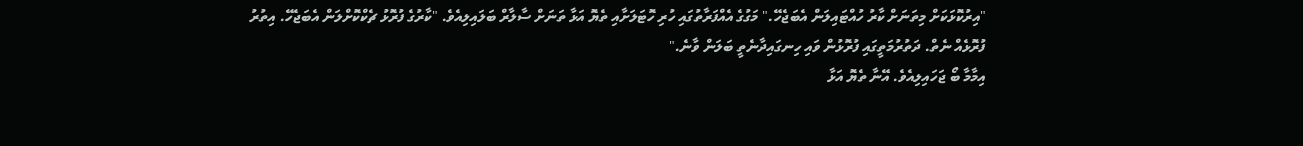"އިރުކޮޅަކަށް މިތަނަށް ކާރު ހުއްޓައިލަން އެބަޖެހޭ." މަގުގެ އެއްފަރާތުގައި ހުރި ހޮޓަލަށާއި ތެޔޮ އަޅާ ތަނަށް ސާލާރް ބަލައިލިއެވެ. "ކާރުގެ ފުރޮޅު ޗެކްކޮށްލަން އެބަޖެހޭ. އިތުރު ފުރޮޅެއް ނެތް. ދަތުރުމަތީގައި ފުރޮޅުން ވައި ހިނގައިދާނެތީ ބަލަން ވާނެ."
އިމާމާ ބޯ ޖަހައިލިއެވެ. އޭނާ ތެޔޮ އަޅާ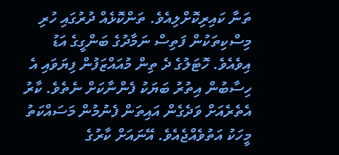ތަނާ ކައިރިކޮށްލިއެވެ. ތަންކޮޅެއް ދުރުގައި ހުރި މިސްކިތަކުން ފަތިސް ނަމާދުގެ ބަންގީގެ އަޑު އިވެއެވެ. ހޮޓަލުގެ ދެ ތިން މުއައްޒަފުން ފިޔަވައި އެ ހިސާބުން އިތުރު ބަޔަކު ފެންނާކަށް ނެތެވެ. ކާރު އެތެރެއަށް ވަދެގެން އައިތަން ފެނުމުން މަސައްކަތު މީހަކު އަތުވެއްޖެއެވެ. އޭނައަށް ކާރުގެ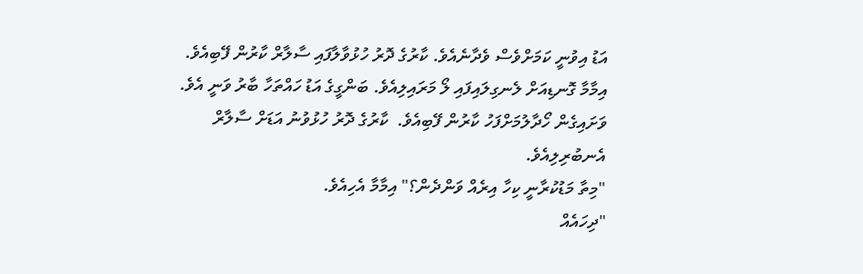އަޑު އިވުނީ ކަމަށްވެސް ވެދާނެއެވެ. ކާރުގެ ދޮރު ހުޅުވާލާފައި ސާލާރް ކާރުން ފޭބިއެވެ.
އިމާމާ ގޮނޑިއަށް ލެނގިލައިފައި ލޯ މަރައިލިއެވެ. ބަންގީގެ އަޑު ހައްތަހާ ބާރު ވަނީ އެވެ. ވަށައިގެން ހޯދާލުމަށްފަހު ކާރުން ފޭބިއެވެ.  ކާރުގެ ދޮރު ހުޅުވުނު އަޑަށް ސާލާރް އެނބުރިލިއެވެ.
"މިތާ މަޑުކުރާނީ ކިހާ އިރެއް ވަންދެން؟" އިމާމާ އެހިއެވެ.
"ދިހައެއް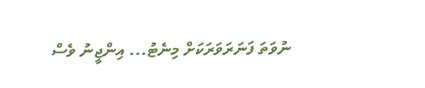ނުވަތަ ފަނަރަވަރަކަށް މިނެޓު... އިންޖީނު ވެސް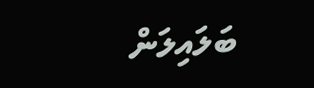ބަލައިލަން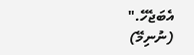އެބަޖެހޭ."
(ނުނިމޭ)